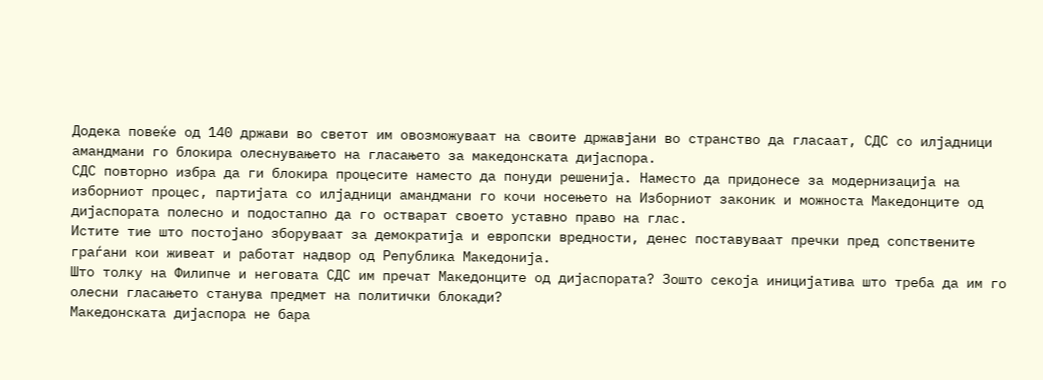Додека повеќе од 140 држави во светот им овозможуваат на своите државјани во странство да гласаат, СДС со илјадници амандмани го блокира олеснувањето на гласањето за македонската дијаспора.
СДС повторно избра да ги блокира процесите наместо да понуди решенија. Наместо да придонесе за модернизација на изборниот процес, партијата со илјадници амандмани го кочи носењето на Изборниот законик и можноста Македонците од дијаспората полесно и подостапно да го остварат своето уставно право на глас.
Истите тие што постојано зборуваат за демократија и европски вредности, денес поставуваат пречки пред сопствените граѓани кои живеат и работат надвор од Република Македонија.
Што толку на Филипче и неговата СДС им пречат Македонците од дијаспората? Зошто секоја иницијатива што треба да им го олесни гласањето станува предмет на политички блокади?
Македонската дијаспора не бара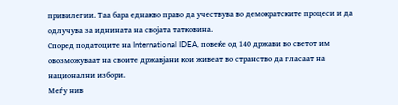привилегии. Таа бара еднакво право да учествува во демократските процеси и да одлучува за иднината на својата татковина.
Според податоците на International IDEA, повеќе од 140 држави во светот им овозможуваат на своите државјани кои живеат во странство да гласаат на национални избори.
Меѓу нив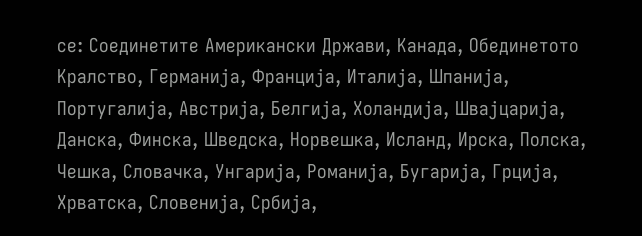се: Соединетите Американски Држави, Канада, Обединетото Кралство, Германија, Франција, Италија, Шпанија, Португалија, Австрија, Белгија, Холандија, Швајцарија, Данска, Финска, Шведска, Норвешка, Исланд, Ирска, Полска, Чешка, Словачка, Унгарија, Романија, Бугарија, Грција, Хрватска, Словенија, Србија,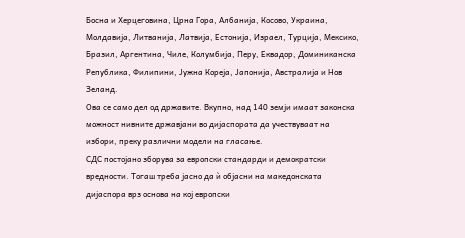Босна и Херцеговина, Црна Гора, Албанија, Косово, Украина, Молдавија, Литванија, Латвија, Естонија, Израел, Турција, Мексико, Бразил, Аргентина, Чиле, Колумбија, Перу, Еквадор, Доминиканска Република, Филипини, Јужна Кореја, Јапонија, Австралија и Нов Зеланд.
Ова се само дел од државите. Вкупно, над 140 земји имаат законска можност нивните државјани во дијаспората да учествуваат на избори, преку различни модели на гласање.
СДС постојано зборува за европски стандарди и демократски вредности. Тогаш треба јасно да ѝ објасни на македонската дијаспора врз основа на кој европски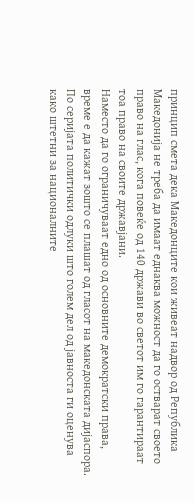принцип смета дека Македонците кои живеат надвор од Република Македонија не треба да имаат еднаква можност да го остварат своето право на глас, кога повеќе од 140 држави во светот им го гарантираат тоа право на своите државјани.
Наместо да го ограничуваат едно од основните демократски права, време е да кажат зошто се плашат од гласот на македонската дијаспора.
По серијата политички одлуки што голем дел од јавноста ги оценува како штетни за националните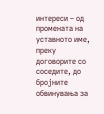интереси – од промената на уставното име, преку договорите со соседите, до бројните обвинувања за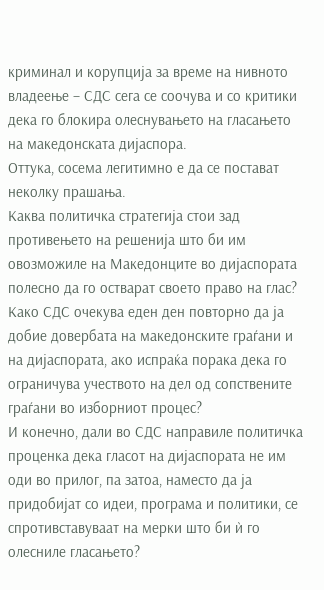криминал и корупција за време на нивното владеење – СДС сега се соочува и со критики дека го блокира олеснувањето на гласањето на македонската дијаспора.
Оттука, сосема легитимно е да се постават неколку прашања.
Каква политичка стратегија стои зад противењето на решенија што би им овозможиле на Македонците во дијаспората полесно да го остварат своето право на глас?
Како СДС очекува еден ден повторно да ја добие довербата на македонските граѓани и на дијаспората, ако испраќа порака дека го ограничува учеството на дел од сопствените граѓани во изборниот процес?
И конечно, дали во СДС направиле политичка проценка дека гласот на дијаспората не им оди во прилог, па затоа, наместо да ја придобијат со идеи, програма и политики, се спротивставуваат на мерки што би ѝ го олесниле гласањето?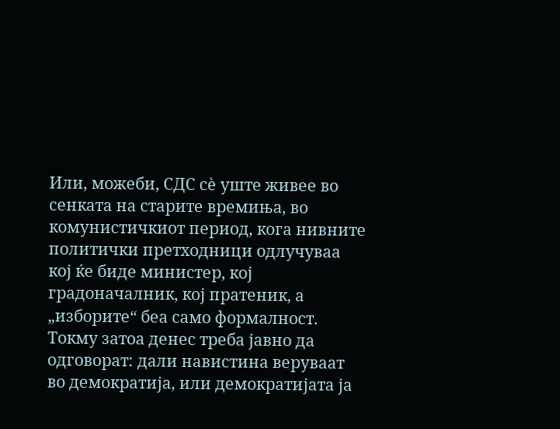Или, можеби, СДС сè уште живее во сенката на старите времиња, во комунистичкиот период, кога нивните политички претходници одлучуваа кој ќе биде министер, кој градоначалник, кој пратеник, а „изборите“ беа само формалност.
Токму затоа денес треба јавно да одговорат: дали навистина веруваат во демократија, или демократијата ја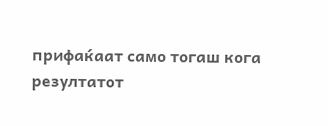прифаќаат само тогаш кога резултатот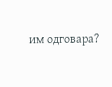им одговара?